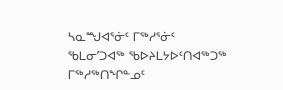ᓴᓇᙳᐊᕐᓃᑦ ᒥᖅᓱᕐᓃᑦ
ᖃᒪᓂ’ᑐᐊᖅ ᖃᐅᔨᒪᔭᐅᑦᑎᐊᖅᑐᖅ ᒥᖅᓱᖅᑎᖏᓐᓄᑦ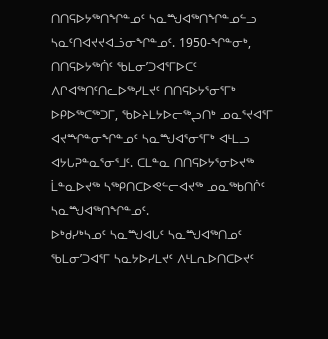ᑎᑎᕋᐅᔭᖅᑎᖏᓐᓄᑦ ᓴᓇᙳᐊᖅᑎᖏᓐᓄᓪᓗ ᓴᓇᑦᑎᐊᔪᔪᐊᓘᓂᖏᓐᓄᑦ. 1950-ᖏᓐᓂᒃ, ᑎᑎᕋᐅᔭᖅᑏᑦ ᖃᒪᓂ’ᑐᐊᕐᒥᐅᑕᑦ ᐱᒋᐊᖅᑎᑦᑎᓚᐅᖅᓯᒪᔪᑦ ᑎᑎᕋᐅᔭᕐᓂᕐᒥᒃ ᐅᑭᐅᖅᑕᖅᑐᒥ, ᖃᐅᔨᒪᔭᐅᓕᖅᖢᑎᒃ ᓄᓇᕐᔪᐊᕐᒥ ᐊᔪᙱᓐᓂᖏᓐᓄᑦ ᓴᓇᙳᐊᕐᓂᕐᒥᒃ ᐊᒻᒪᓗ ᐊᔭᒐᕈᓐᓇᕐᓂᕐᒧᑦ. ᑕᒪᓐᓇ ᑎᑎᕋᐅᔭᕐᓂᐅᔪᖅ ᒫᓐᓇᐅᔪᖅ ᓴᖅᑭᑎᑕᐅᕙᓪᓕᐊᔪᖅ ᓄᓇᖅᑲᑎᒌᑦ ᓴᓇᙳᐊᖅᑎᖏᓐᓄᑦ.
ᐅᒃᑯᓯᒃᓴᓄᑦ ᓴᓇᙳᐊᒐᑦ ᓴᓇᙳᐊᖅᑎᓄᑦ ᖃᒪᓂ’ᑐᐊᕐᒥ ᓴᓇᔭᐅᓯᒪᔪᑦ ᐱᒻᒪᕆᐅᑎᑕᐅᔪᑦ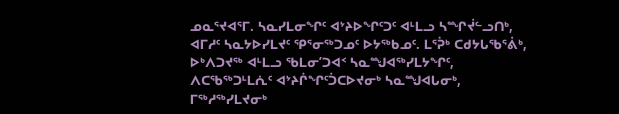ᓄᓇᕐᔪᐊᕐᒥ. ᓴᓇᓯᒪᓂᖏᑦ ᐊᔾᔨᐅᖏᑦᑐᑦ ᐊᒻᒪᓗ ᓴᙱᔫᓪᓗᑎᒃ, ᐊᒥᓱᑦ ᓴᓇᔭᐅᓯᒪᔪᑦ ᕿᕐᓂᖅᑐᓄᑦ ᐅᔭᖅᑲᓄᑦ. ᒪᕐᕉᒃ ᑕᑯᔭᒐᖃᕐᕖᒃ, ᐅᒃᐱᑐᔪᖅ ᐊᒻᒪᓗ ᖃᒪᓂ’ᑐᐊᑉ ᓴᓇᙳᐊᖅᓯᒪᔭᖏᑦ, ᐱᑕᖃᖅᑐᒻᒪᕇᑦ ᐊᔾᔨᒌᖏᑦᑑᑕᐅᔪᓂᒃ ᓴᓇᙳᐊᒐᓂᒃ, ᒥᖅᓱᖅᓯᒪᔪᓂᒃ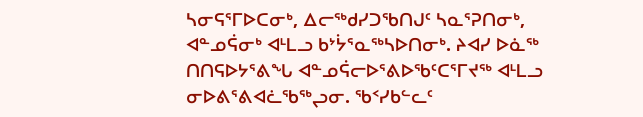ᓴᓂᕋᕐᒥᐅᑕᓂᒃ, ᐃᓕᖅᑯᓯᑐᖃᑎᒍᑦ ᓴᓇᕐᕈᑎᓂᒃ, ᐊᓐᓄᕌᓂᒃ ᐊᒻᒪᓗ ᑲᔾᔮᕐᓇᖅᓴᐅᑎᓂᒃ. ᔨᐊᓯ ᐅᓈᖅ ᑎᑎᕋᐅᔭᕐᕕᖓ ᐊᓐᓄᕌᓕᐅᕐᕕᐅᖃᑦᑕᕐᒥᔪᖅ ᐊᒻᒪᓗ ᓂᐅᕕᕐᕕᐊᓛᖃᖅᖢᓂ. ᖃᑉᓯᑲᓪᓚᑦ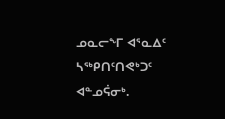ᓄᓇᓕᖕᒥ ᐊᕐᓇᐃᑦ ᓴᖅᑭᑎᑦᑎᕙᒃᑐᑦ ᐊᓐᓄᕌᓂᒃ.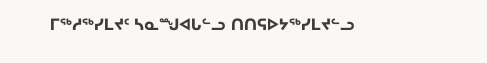ᒥᖅᓱᖅᓯᒪᔪᑦ ᓴᓇᙳᐊᒐᓪᓗ ᑎᑎᕋᐅᔭᖅᓯᒪᔪᓪᓗ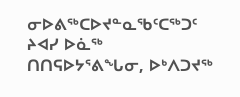ᓂᐅᕕᖅᑕᐅᔪᓐᓇᖃᑦᑕᖅᑐᑦ ᔨᐊᓯ ᐅᓈᖅ ᑎᑎᕋᐅᔭᕐᕕᖓᓂ, ᐅᒃᐱᑐᔪᖅ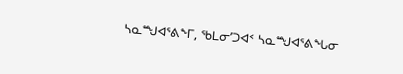ᓴᓇᙳᐊᕐᕕᖕᒥ, ᖃᒪᓂ’ᑐᐊᑉ ᓴᓇᙳᐊᕐᕕᖓᓂ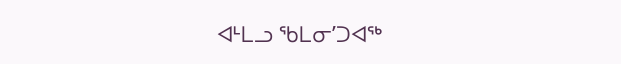ᐊᒻᒪᓗ ᖃᒪᓂ’ᑐᐊᖅ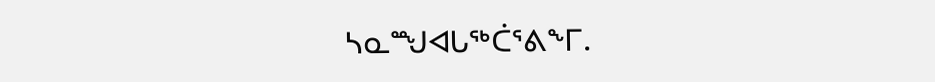ᓴᓇᙳᐊᒐᖅᑖᕐᕕᖕᒥ.